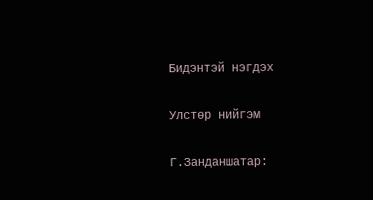Бидэнтэй нэгдэх

Улстөр нийгэм

Г.Занданшатар: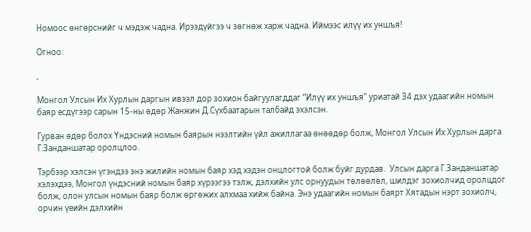Номоос өнгөрснийг ч мэдэж чадна. Ирээдүйгээ ч зөгнөж харж чадна. Иймээс илүү их уншъя!

Огноо:

,

Монгол Улсын Их Хурлын даргын ивээл дор зохион байгуулагддаг “Илүү их уншъя” уриатай 34 дэх удаагийн номын баяр есдүгээр сарын 15-ны өдөр Жанжин Д.Сүхбаатарын талбайд эхэлсэн.

Гурван өдөр болох Үндэсний номын баярын нээлтийн үйл ажиллагаа өнөөдөр болж, Монгол Улсын Их Хурлын дарга Г.Занданшатар оролцлоо.

Тэрбээр хэлсэн үгэндээ энэ жилийн номын баяр хэд хэдэн онцлогтой болж буйг дурдав.  Улсын дарга Г.Занданшатар хэлэхдээ, Монгол үндэсний номын баяр хүрээгээ тэлж, дэлхийн улс орнуудын төлөөлөл, шилдэг зохиолчид оролцдог болж, олон улсын номын баяр болж өргөжих алхмаа хийж байна. Энэ удаагийн номын баярт Хятадын нэрт зохиолч, орчин үеийн дэлхийн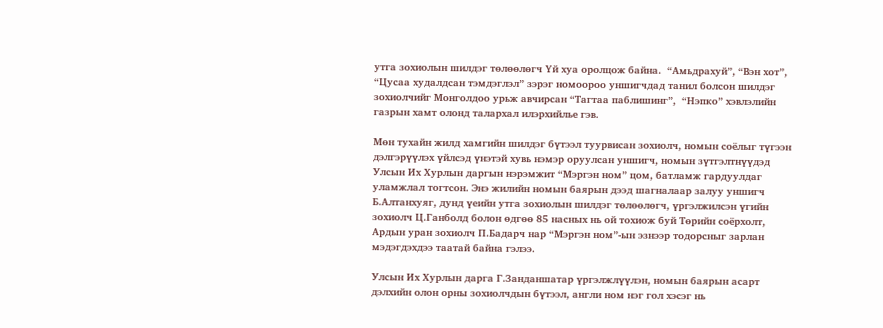утга зохиолын шилдэг төлөөлөгч Үй хуа оролцож байна.  “Амьдрахуй”, “Вэн хот”, “Цусаа худалдсан тэмдэглэл” зэрэг номоороо уншигчдад танил болсон шилдэг зохиолчийг Монголдоо урьж авчирсан “Тагтаа паблишинг”,  “Нэпко” хэвлэлийн газрын хамт олонд талархал илэрхийлье гэв.

Мөн тухайн жилд хамгийн шилдэг бүтээл туурвисан зохиолч, номын соёлыг түгээн дэлгэрүүлэх үйлсэд үнэтэй хувь нэмэр оруулсан уншигч, номын зүтгэлтнүүдэд Улсын Их Хурлын даргын нэрэмжит “Мэргэн ном” цом, батламж гардуулдаг уламжлал тогтсон. Энэ жилийн номын баярын дээд шагналаар залуу уншигч  Б.Алтанхуяг, дунд үеийн утга зохиолын шилдэг төлөөлөгч, үргэлжилсэн үгийн зохиолч Ц.Ганболд болон өдгөө 85 насных нь ой тохиож буй Төрийн соёрхолт, Ардын уран зохиолч П.Бадарч нар “Мэргэн ном”-ын эзнээр тодорсныг зарлан мэдэгдэхдээ таатай байна гэлээ.

Улсын Их Хурлын дарга Г.Занданшатар үргэлжлүүлэн, номын баярын асарт дэлхийн олон орны зохиолчдын бүтээл, англи ном нэг гол хэсэг нь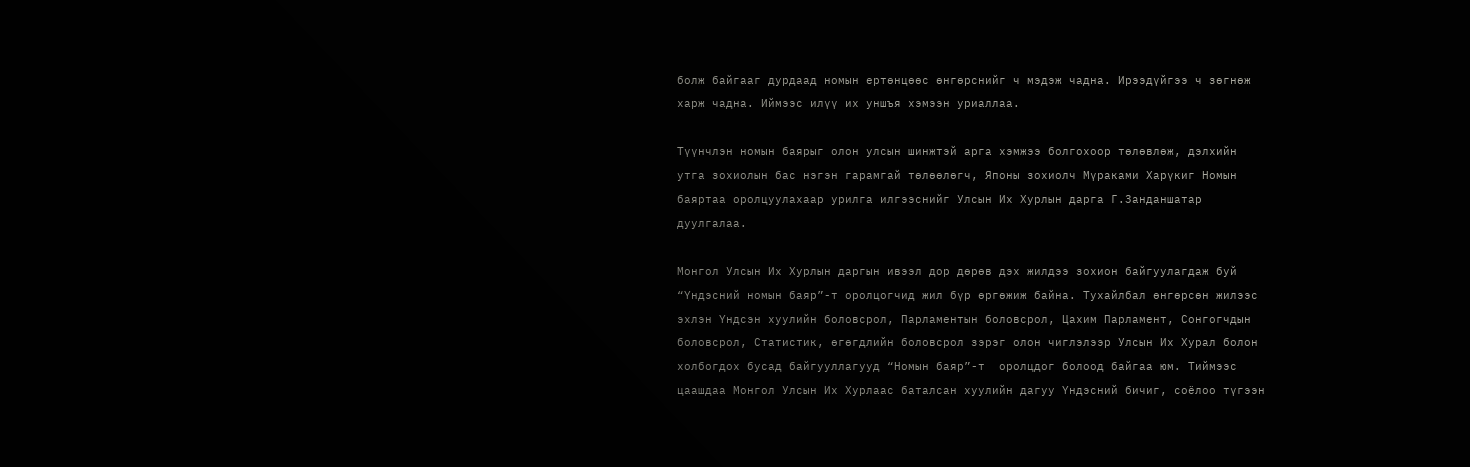болж байгааг дурдаад номын ертөнцөөс өнгөрснийг ч мэдэж чадна. Ирээдүйгээ ч зөгнөж харж чадна. Иймээс илүү их уншъя хэмээн уриаллаа.

Түүнчлэн номын баярыг олон улсын шинжтэй арга хэмжээ болгохоор төлөвлөж, дэлхийн утга зохиолын бас нэгэн гарамгай төлөөлөгч, Японы зохиолч Мүраками Харүкиг Номын баяртаа оролцуулахаар урилга илгээснийг Улсын Их Хурлын дарга Г.Занданшатар дуулгалаа.

Монгол Улсын Их Хурлын даргын ивээл дор дөрөв дэх жилдээ зохион байгуулагдаж буй “Үндэсний номын баяр”-т оролцогчид жил бүр өргөжиж байна. Тухайлбал өнгөрсөн жилээс эхлэн Үндсэн хуулийн боловсрол, Парламентын боловсрол, Цахим Парламент, Сонгогчдын боловсрол, Статистик, өгөгдлийн боловсрол зэрэг олон чиглэлээр Улсын Их Хурал болон холбогдох бусад байгууллагууд “Номын баяр”-т  оролцдог болоод байгаа юм. Тиймээс цаашдаа Монгол Улсын Их Хурлаас баталсан хуулийн дагуу Үндэсний бичиг, соёлоо түгээн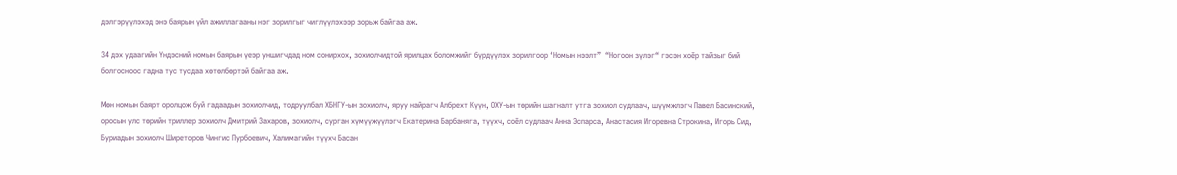дэлгэрүүлэхэд энэ баярын үйл ажиллагааны нэг зорилгыг чиглүүлэхээр зорьж байгаа аж.

34 дэх удаагийн Үндэсний номын баярын үеэр уншигчдад ном сонирхох, зохиолчидтой ярилцах боломжийг бүрдүүлэх зорилгоор ‘Номын нээлт”  “Ногоон зүлэг“ гэсэн хоёр тайзыг бий болгосноос гадна тус тусдаа хөтөлбөртэй байгаа аж.

Мөн номын баярт оролцож буй гадаадын зохиолчид, тодруулбал ХБНГУ-ын зохиолч, яруу найрагч Албрехт Күүн, ОХУ-ын төрийн шагналт утга зохиол судлаач, шүүмжлэгч Павел Басинский, оросын улс төрийн триллер зохиолч Дмитрий Захаров, зохиолч, сурган хүмүүжүүлэгч Екатерина Барбаняга, түүхч, соёл судлаач Анна Эспарса, Анастасия Игоревна Строкина, Игорь Сид, Буриадын зохиолч Ширеторов Чингис Пурбоевич, Халимагийн түүхч Басан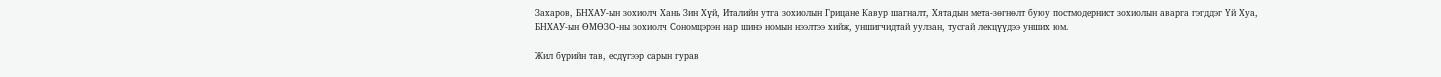Захаров, БНХАУ-ын зохиолч Хань Зин Хүй, Италийн утга зохиолын Грицане Кавур шагналт, Хятадын мета-зөгнөлт буюу постмодернист зохиолын аварга гэгддэг Үй Хуа, БНХАУ-ын ӨМӨЗО-ны зохиолч Сономцэрэн нар шинэ номын нээлтээ хийж, уншигчидтай уулзан, тусгай лекцүүдээ унших юм.

Жил бүрийн тав, есдүгээр сарын гурав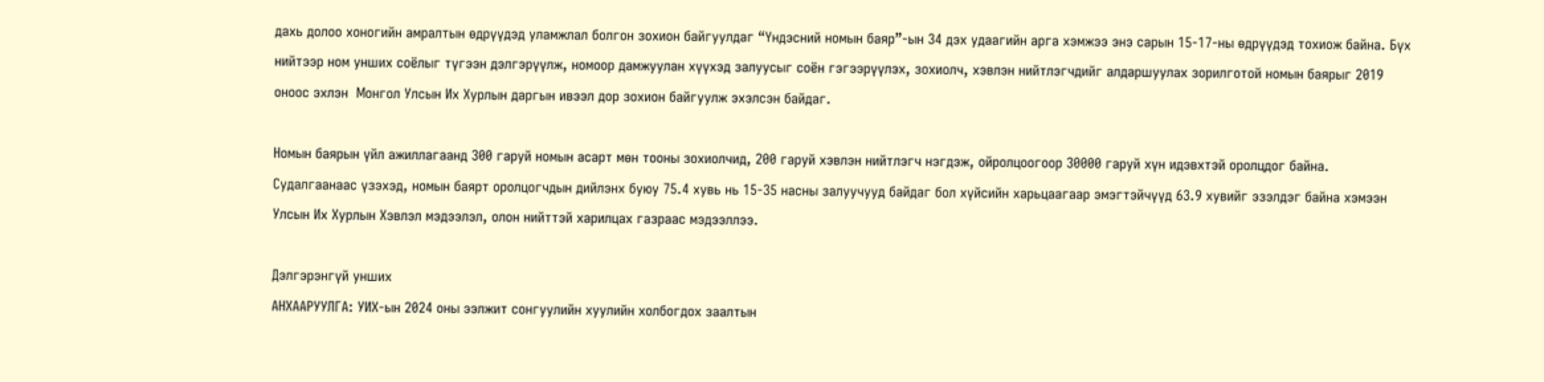дахь долоо хоногийн амралтын өдрүүдэд уламжлал болгон зохион байгуулдаг “Үндэсний номын баяр”-ын 34 дэх удаагийн арга хэмжээ энэ сарын 15-17-ны өдрүүдэд тохиож байна. Бүх нийтээр ном унших соёлыг түгээн дэлгэрүүлж, номоор дамжуулан хүүхэд залуусыг соён гэгээрүүлэх, зохиолч, хэвлэн нийтлэгчдийг алдаршуулах зорилготой номын баярыг 2019 оноос эхлэн  Монгол Улсын Их Хурлын даргын ивээл дор зохион байгуулж эхэлсэн байдаг.

Номын баярын үйл ажиллагаанд 300 гаруй номын асарт мөн тооны зохиолчид, 200 гаруй хэвлэн нийтлэгч нэгдэж, ойролцоогоор 30000 гаруй хүн идэвхтэй оролцдог байна. Судалгаанаас үзэхэд, номын баярт оролцогчдын дийлэнх буюу 75.4 хувь нь 15-35 насны залуучууд байдаг бол хүйсийн харьцаагаар эмэгтэйчүүд 63.9 хувийг эзэлдэг байна хэмээн Улсын Их Хурлын Хэвлэл мэдээлэл, олон нийттэй харилцах газраас мэдээллээ.

Дэлгэрэнгүй унших
АНХААРУУЛГА: УИХ-ын 2024 оны ээлжит сонгуулийн хуулийн холбогдох заалтын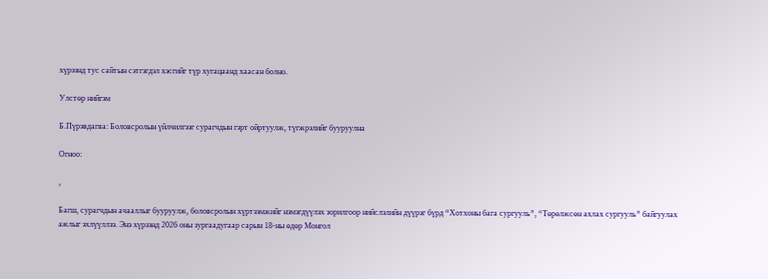хүрээнд тус сайтын сэтгэгдэл хэсгийг түр хугацаанд хаасан болно.

Улстөр нийгэм

Б.Пүрэвдагва: Боловсролын үйлчилгээг сурагчдын гэрт ойртуулж, түгжрэлийг бууруулна

Огноо:

,

Багш, сурагчдын ачааллыг бууруулж, боловсролын хүртээмжийг нэмэгдүүлэх зорилгоор нийслэлийн дүүрэг бүрд “Хотхоны бага сургууль”, “Төрөлжсөн ахлах сургууль” байгуулах ажлыг эхлүүллээ. Энэ хүрээнд 2026 оны зургаадугаар сарын 18-ны өдөр Монгол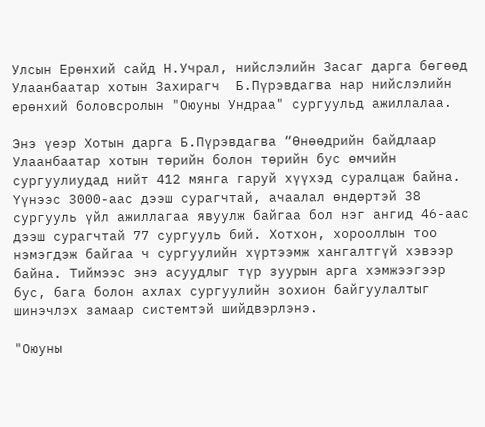Улсын Ерөнхий сайд Н.Учрал, нийслэлийн Засаг дарга бөгөөд Улаанбаатар хотын Захирагч  Б.Пүрэвдагва нар нийслэлийн ерөнхий боловсролын "Оюуны Ундраа" сургуульд ажиллалаа.

Энэ үеэр Хотын дарга Б.Пүрэвдагва “Өнөөдрийн байдлаар Улаанбаатар хотын төрийн болон төрийн бус өмчийн сургуулиудад нийт 412 мянга гаруй хүүхэд суралцаж байна. Үүнээс 3000-аас дээш сурагчтай, ачаалал өндөртэй 38 сургууль үйл ажиллагаа явуулж байгаа бол нэг ангид 46-аас дээш сурагчтай 77 сургууль бий. Хотхон, хорооллын тоо нэмэгдэж байгаа ч сургуулийн хүртээмж хангалтгүй хэвээр байна. Тиймээс энэ асуудлыг түр зуурын арга хэмжээгээр бус, бага болон ахлах сургуулийн зохион байгуулалтыг шинэчлэх замаар системтэй шийдвэрлэнэ.

"Оюуны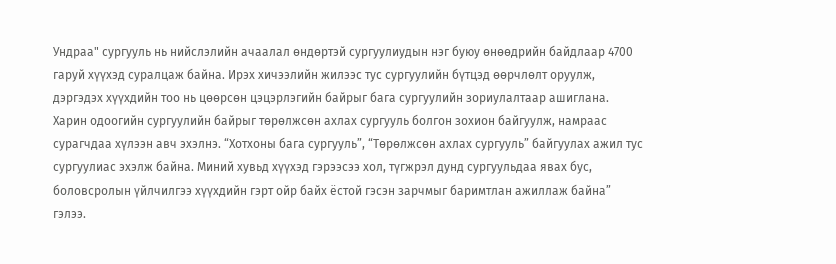Ундраа" сургууль нь нийслэлийн ачаалал өндөртэй сургуулиудын нэг буюу өнөөдрийн байдлаар 4700 гаруй хүүхэд суралцаж байна. Ирэх хичээлийн жилээс тус сургуулийн бүтцэд өөрчлөлт оруулж, дэргэдэх хүүхдийн тоо нь цөөрсөн цэцэрлэгийн байрыг бага сургуулийн зориулалтаар ашиглана. Харин одоогийн сургуулийн байрыг төрөлжсөн ахлах сургууль болгон зохион байгуулж, намраас сурагчдаа хүлээн авч эхэлнэ. “Хотхоны бага сургууль”, “Төрөлжсөн ахлах сургууль” байгуулах ажил тус сургуулиас эхэлж байна. Миний хувьд хүүхэд гэрээсээ хол, түгжрэл дунд сургуульдаа явах бус, боловсролын үйлчилгээ хүүхдийн гэрт ойр байх ёстой гэсэн зарчмыг баримтлан ажиллаж байна” гэлээ.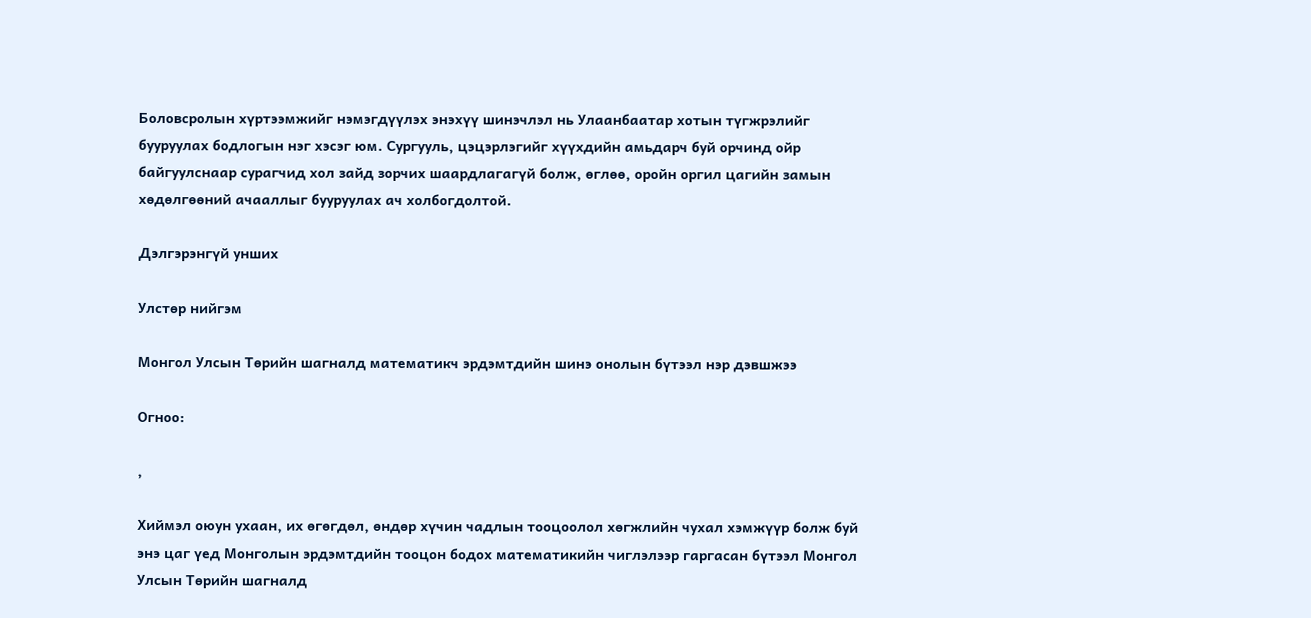Боловсролын хүртээмжийг нэмэгдүүлэх энэхүү шинэчлэл нь Улаанбаатар хотын түгжрэлийг бууруулах бодлогын нэг хэсэг юм. Сургууль, цэцэрлэгийг хүүхдийн амьдарч буй орчинд ойр байгуулснаар сурагчид хол зайд зорчих шаардлагагүй болж, өглөө, оройн оргил цагийн замын хөдөлгөөний ачааллыг бууруулах ач холбогдолтой.

Дэлгэрэнгүй унших

Улстөр нийгэм

Монгол Улсын Төрийн шагналд математикч эрдэмтдийн шинэ онолын бүтээл нэр дэвшжээ

Огноо:

,

Хиймэл оюун ухаан, их өгөгдөл, өндөр хүчин чадлын тооцоолол хөгжлийн чухал хэмжүүр болж буй энэ цаг үед Монголын эрдэмтдийн тооцон бодох математикийн чиглэлээр гаргасан бүтээл Монгол Улсын Төрийн шагналд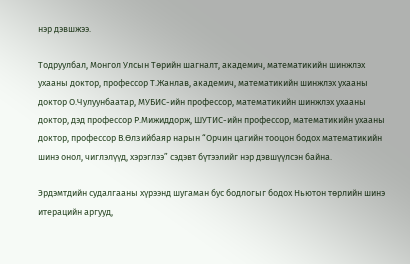нэр дэвшжээ.

Тодруулбал, Монгол Улсын Төрийн шагналт, академич, математикийн шинжлэх ухааны доктор, профессор Т.Жанлав, академич, математикийн шинжлэх ухааны доктор О.Чулуунбаатар, МУБИС-ийн профессор, математикийн шинжлэх ухааны доктор, дэд профессор Р.Мижиддорж, ШУТИС-ийн профессор, математикийн ухааны доктор, профессор В.Өлзийбаяр нарын “Орчин цагийн тооцон бодох математикийн шинэ онол, чиглэлүүд, хэрэглээ” сэдэвт бүтээлийг нэр дэвшүүлсэн байна.

Эрдэмтдийн судалгааны хүрээнд шугаман бус бодлогыг бодох Ньютон төрлийн шинэ итерацийн аргууд,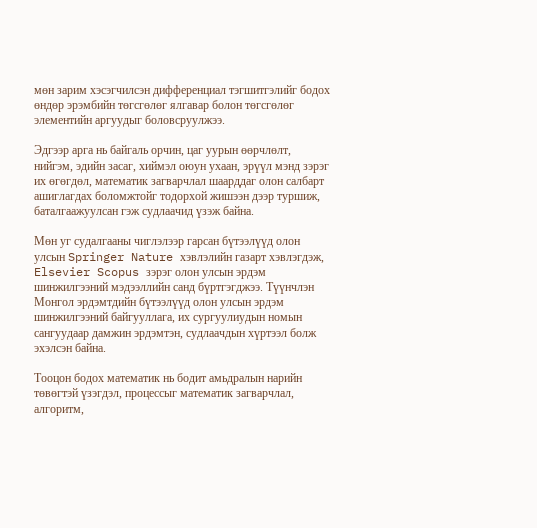мөн зарим хэсэгчилсэн дифференциал тэгшитгэлийг бодох өндөр эрэмбийн төгсгөлөг ялгавар болон төгсгөлөг элементийн аргуудыг боловсруулжээ.

Эдгээр арга нь байгаль орчин, цаг уурын өөрчлөлт, нийгэм, эдийн засаг, хиймэл оюун ухаан, эрүүл мэнд зэрэг их өгөгдөл, математик загварчлал шаарддаг олон салбарт ашиглагдах боломжтойг тодорхой жишээн дээр туршиж, баталгаажуулсан гэж судлаачид үзэж байна.

Мөн уг судалгааны чиглэлээр гарсан бүтээлүүд олон улсын Springer Nature хэвлэлийн газарт хэвлэгдэж, Elsevier Scopus зэрэг олон улсын эрдэм шинжилгээний мэдээллийн санд бүртгэгджээ. Түүнчлэн Монгол эрдэмтдийн бүтээлүүд олон улсын эрдэм шинжилгээний байгууллага, их сургуулиудын номын сангуудаар дамжин эрдэмтэн, судлаачдын хүртээл болж эхэлсэн байна.

Тооцон бодох математик нь бодит амьдралын нарийн төвөгтэй үзэгдэл, процессыг математик загварчлал, алгоритм,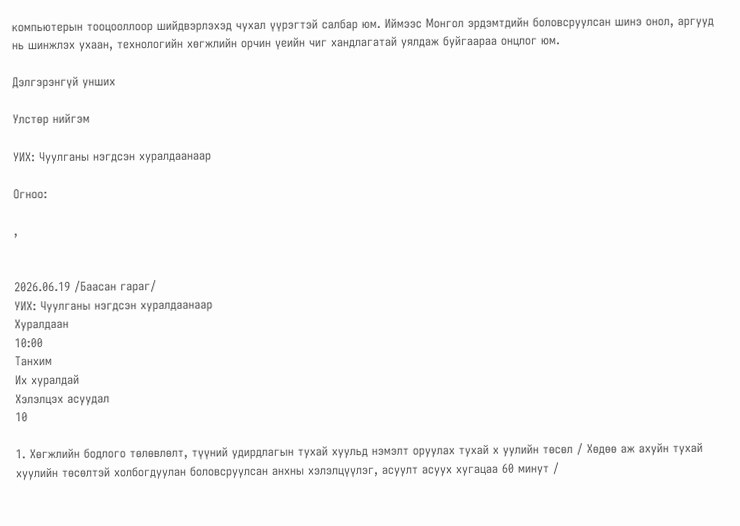компьютерын тооцооллоор шийдвэрлэхэд чухал үүрэгтэй салбар юм. Иймээс Монгол эрдэмтдийн боловсруулсан шинэ онол, аргууд нь шинжлэх ухаан, технологийн хөгжлийн орчин үеийн чиг хандлагатай уялдаж буйгаараа онцлог юм.

Дэлгэрэнгүй унших

Улстөр нийгэм

УИХ: Чуулганы нэгдсэн хуралдаанаар

Огноо:

,


2026.06.19 /Баасан гараг/
УИХ: Чуулганы нэгдсэн хуралдаанаар
Хуралдаан
10:00
Танхим
Их хуралдай
Хэлэлцэх асуудал
10

1. Хөгжлийн бодлого төлөвлөлт, түүний удирдлагын тухай хуульд нэмэлт оруулах тухай х уулийн төсөл / Хөдөө аж ахуйн тухай хуулийн төсөлтэй холбогдуулан боловсруулсан анхны хэлэлцүүлэг, асуулт асуух хугацаа 60 минут /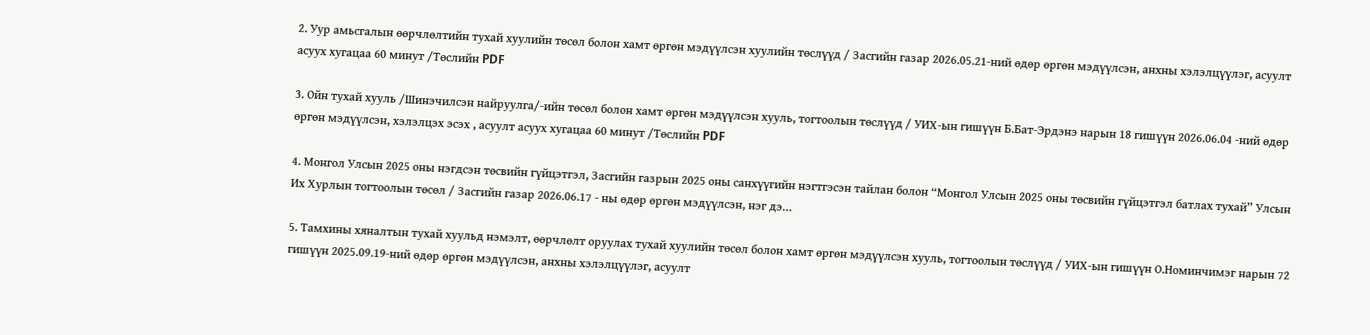2. Уур амьсгалын өөрчлөлтийн тухай хуулийн төсөл болон хамт өргөн мэдүүлсэн хуулийн төслүүд / Засгийн газар 2026.05.21-ний өдөр өргөн мэдүүлсэн, анхны хэлэлцүүлэг, асуулт асуух хугацаа 60 минут /Төслийн PDF

3. Ойн тухай хууль /Шинэчилсэн найруулга/-ийн төсөл болон хамт өргөн мэдүүлсэн хууль, тогтоолын төслүүд / УИХ-ын гишүүн Б.Бат-Эрдэнэ нарын 18 гишүүн 2026.06.04 -ний өдөр өргөн мэдүүлсэн, хэлэлцэх эсэх , асуулт асуух хугацаа 60 минут /Төслийн PDF

4. Монгол Улсын 2025 оны нэгдсэн төсвийн гүйцэтгэл, Засгийн газрын 2025 оны санхүүгийн нэгтгэсэн тайлан болон “Монгол Улсын 2025 оны төсвийн гүйцэтгэл батлах тухай” Улсын Их Хурлын тогтоолын төсөл / Засгийн газар 2026.06.17 - ны өдөр өргөн мэдүүлсэн, нэг дэ…

5. Тамхины хяналтын тухай хуульд нэмэлт, өөрчлөлт оруулах тухай хуулийн төсөл болон хамт өргөн мэдүүлсэн хууль, тогтоолын төслүүд / УИХ-ын гишүүн О.Номинчимэг нарын 72 гишүүн 2025.09.19-ний өдөр өргөн мэдүүлсэн, анхны хэлэлцүүлэг, асуулт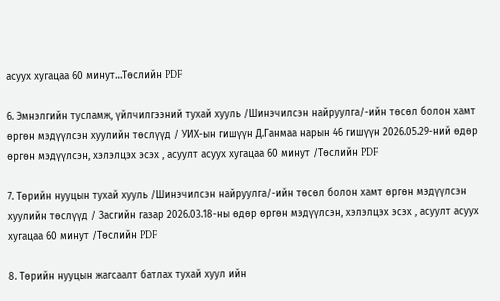асуух хугацаа 60 минут…Төслийн PDF

6. Эмнэлгийн тусламж, үйлчилгээний тухай хууль /Шинэчилсэн найруулга/-ийн төсөл болон хамт өргөн мэдүүлсэн хуулийн төслүүд / УИХ-ын гишүүн Д.Ганмаа нарын 46 гишүүн 2026.05.29-ний өдөр өргөн мэдүүлсэн, хэлэлцэх эсэх , асуулт асуух хугацаа 60 минут /Төслийн PDF

7. Төрийн нууцын тухай хууль /Шинэчилсэн найруулга/-ийн төсөл болон хамт өргөн мэдүүлсэн хуулийн төслүүд / Засгийн газар 2026.03.18-ны өдөр өргөн мэдүүлсэн, хэлэлцэх эсэх , асуулт асуух хугацаа 60 минут /Төслийн PDF

8. Төрийн нууцын жагсаалт батлах тухай хуул ийн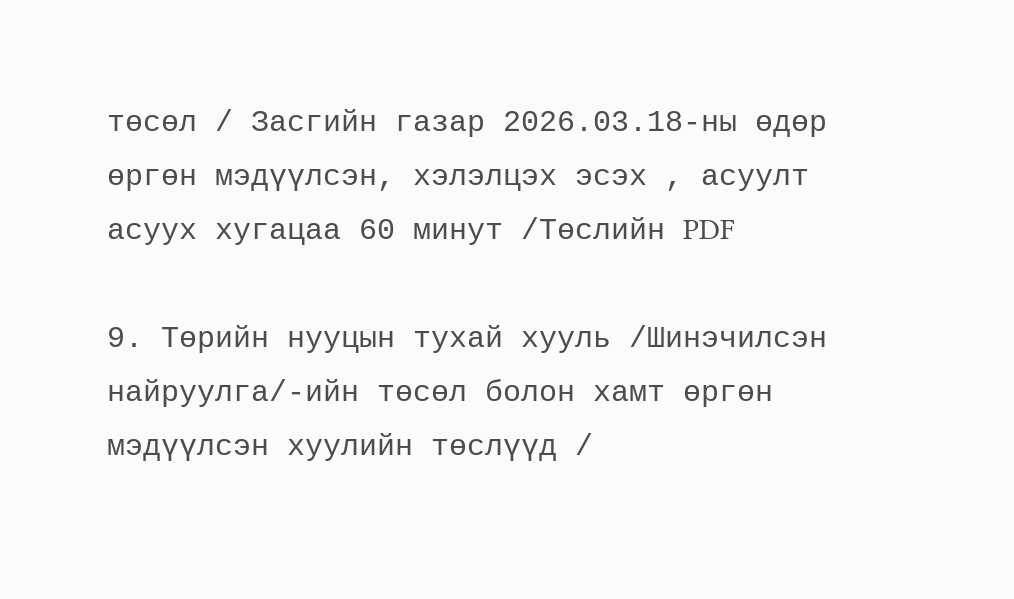төсөл / Засгийн газар 2026.03.18-ны өдөр өргөн мэдүүлсэн, хэлэлцэх эсэх , асуулт асуух хугацаа 60 минут /Төслийн PDF

9. Төрийн нууцын тухай хууль /Шинэчилсэн найруулга/-ийн төсөл болон хамт өргөн мэдүүлсэн хуулийн төслүүд /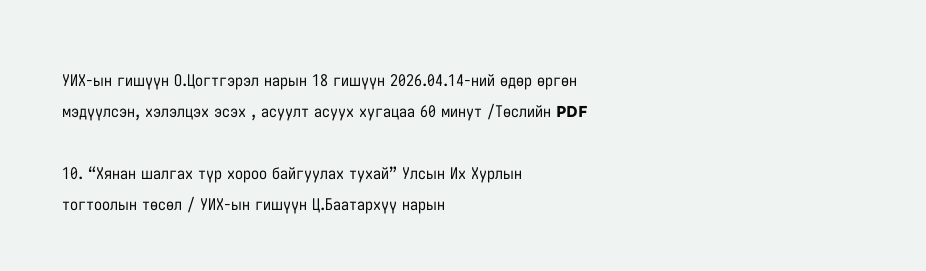УИХ-ын гишүүн О.Цогтгэрэл нарын 18 гишүүн 2026.04.14-ний өдөр өргөн мэдүүлсэн, хэлэлцэх эсэх , асуулт асуух хугацаа 60 минут /Төслийн PDF

10. “Хянан шалгах түр хороо байгуулах тухай” Улсын Их Хурлын тогтоолын төсөл / УИХ-ын гишүүн Ц.Баатархүү нарын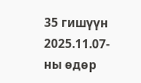35 гишүүн 2025.11.07-ны өдөр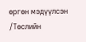өргөн мэдүүлсэн /Төслийн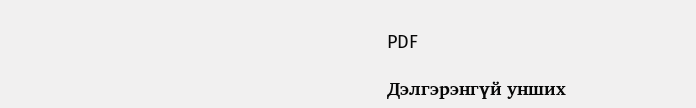PDF

Дэлгэрэнгүй унших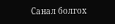Санал болгох